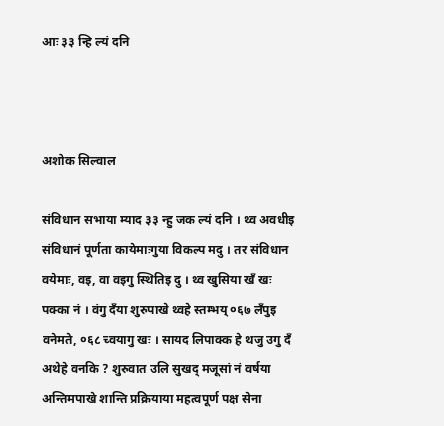आः ३३ न्हि ल्यं दनि



अशोक सिल्वाल

संविधान सभाया म्याद ३३ न्हु जक ल्यं दनि । थ्व अवधीइ संविधानं पूर्णता कायेमाःगुया विकल्प मदु । तर संविधान वयेमाः, वइ, वा वइगु स्थितिइ दु । थ्व खुसिया खँ खः पक्का नं । वंगु दँया शुरुपाखे थ्वहे स्तम्भय् ०६७ लँपुइ वनेमते, ०६८ च्वयागु खः । सायद लिपाक्क हे थजु उगु दँ अथेहे वनकि ? शुरुवात उलि सुखद् मजूसां नं वर्षया अन्तिमपाखे शान्ति प्रक्रियाया महत्वपूर्ण पक्ष सेना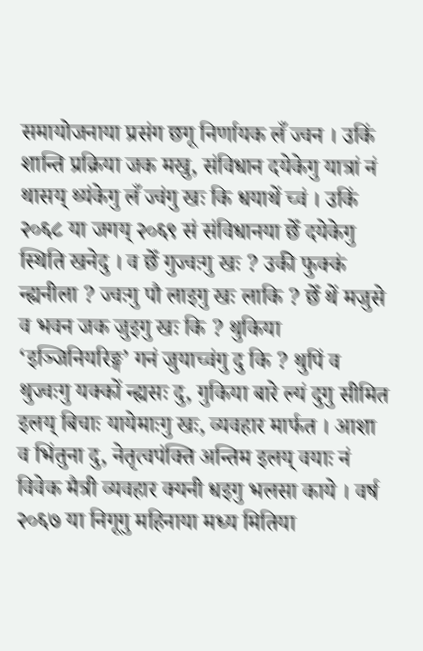समायोजनाया प्रसंग छगू निर्णायक लँ ज्वन । उकिं शान्ति प्रक्रिया जक मखु, संविधान दयेकेगु यात्रां नं थासय् थ्यंकेगु लँ ज्वंगु खः कि धयाथें च्वं । उकिं २०६८ या जगय् २०६९ सं संविधानया छेँ दयेकेगु स्थिति खनेदु । व छेँ गुज्वःगु खः ? उकी फुक्कं न्ह्यनीला ? ज्वःगु पौ लाइगु खः लाकि ? छेँ थें मजुसे व भवन जक जुइगु खः कि ? थुकिया ‘इञ्जिनियरिङ्ग’ गनं जुयाच्वंगु दु कि ? थुपिं व थुज्वःगु यक्कों न्ह्यसः दु, गुकिया बारे ल्यं दुगु सीमित इलय् बिचाः यायेमाःगु खः, व्यवहार मार्फत । आशा व भिंतुना दु, नेतृत्वपंक्ति अन्तिम इलय् वयाः नं विवेक मैत्री व्यवहार क्यनी धइगु भलसा काये । वर्ष २०६७ या निगूगु महिनाया मध्य मितिया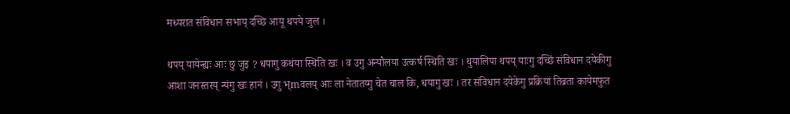मध्यरात संविधान सभाय् दच्छि आयू थपये जुल ।

थपय् यायेन्ह्यः आः छु जुइ ? धयागु कथंया स्थिति खः । व उगु अन्यौलया उत्कर्ष स्थिति खः । थुयालिपा थपय् याःगु दच्छिं संविधान दयेकीगु आशा जनस्तरय् न्यंगु खः हानं । उगु भ्mवलय् आः ला नेतातय्गु चेत चाल कि, धयागु खः । तर संविधान दयेकेगु प्रक्रियां तिब्रता कायेमफुत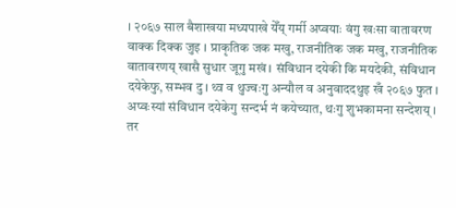। २०६७ साल बैशाखया मध्यपाखे येँय् गर्मी अप्वयाः वंगु खःसा वातावरण वाक्क दिक्क जुइ । प्राकृतिक जक मखु, राजनीतिक जक मखु, राजनीतिक वातावरणय् खासै सुधार जूगु मखं । संविधान दयेकी कि मयदेकी, संविधान दयेकेफु, सम्भव दु । थ्व व थुज्वःगु अन्यौल व अनुवाददथुइ खँ २०६७ फुत । अप्वःस्यां संविधान दयेकेगु सन्दर्भ नं कयेच्यात, थःगु शुभकामना सन्देशय् । तर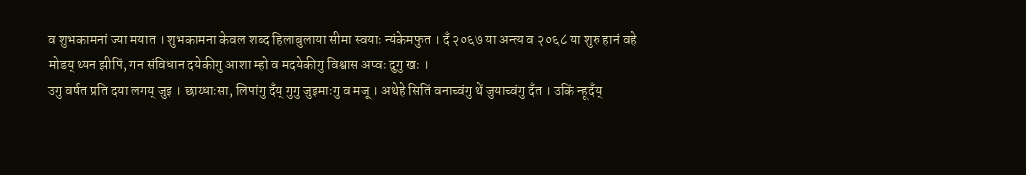व शुभकामनां ज्या मयात । शुभकामना केवल शब्द हिलाबुलाया सीमा स्वयाः न्यंकेमफुत । दँ २०६७ या अन्त्य व २०६८ या शुरु हानं वहे मोडय् थ्यन झीपिं, गन संविधान दयेकीगु आशा म्हो व मदयेकीगु विश्वास अप्वः दुगु खः ।
उगु वर्षत प्रति दया लगय् जुइ । छाय्धाःसा, लिपांगु दँय् गुगु जुइमाःगु व मजू । अथेहे सितिं वनाच्वंगु थें जुयाच्वंगु दँत । उकिं न्हूदँय्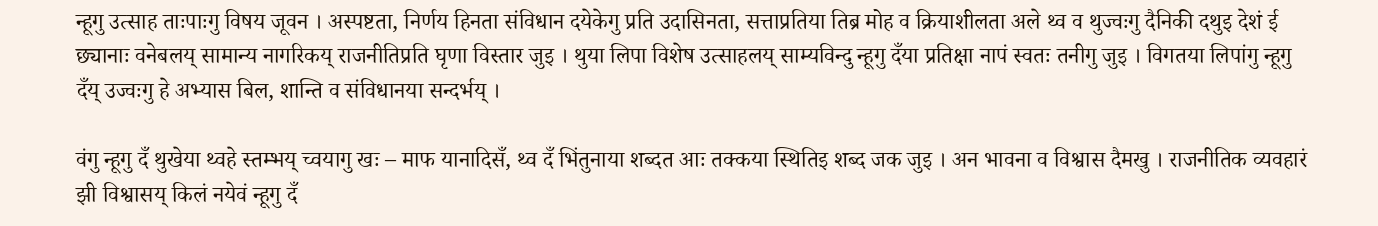न्हूगु उत्साह ताःपाःगु विषय जूवन । अस्पष्टता, निर्णय हिनता संविधान दयेकेगु प्रति उदासिनता, सत्ताप्रतिया तिब्र मोह व क्रियाशीलता अले थ्व व थुज्वःगु दैनिकी दथुइ देशं ई छ्यानाः वनेबलय् सामान्य नागरिकय् राजनीतिप्रति घृणा विस्तार जुइ । थुया लिपा विशेष उत्साहलय् साम्यविन्दु न्हूगु दँया प्रतिक्षा नापं स्वतः तनीगु जुइ । विगतया लिपांगु न्हूगु दँय् उज्वःगु हे अभ्यास बिल, शान्ति व संविधानया सन्दर्भय् ।

वंगु न्हूगु दँ थुखेया थ्वहे स्तम्भय् च्वयागु खः – माफ यानादिसँ, थ्व दँ भिंतुनाया शब्दत आः तक्कया स्थितिइ शब्द जक जुइ । अन भावना व विश्वास दैमखु । राजनीतिक व्यवहारं झी विश्वासय् किलं नयेवं न्हूगु दँ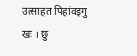उत्साहत पिहांवइगु खः । छु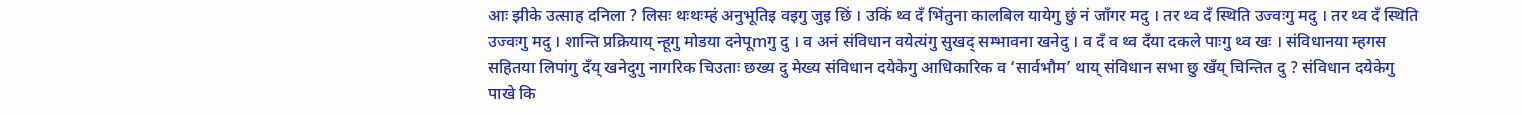आः झीके उत्साह दनिला ? लिसः थःथःम्हं अनुभूतिइ वइगु जुइ छिं । उकिं थ्व दँ भिंतुना कालबिल यायेगु छुं नं जाँगर मदु । तर थ्व दँ स्थिति उज्वःगु मदु । तर थ्व दँ स्थिति उज्वःगु मदु । शान्ति प्रक्रियाय् न्हूगु मोडया दनेपूmगु दु । व अनं संविधान वयेत्यंगु सुखद् सम्भावना खनेदु । व दँ व थ्व दँया दकले पाःगु थ्व खः । संविधानया म्हगस सहितया लिपांगु दँय् खनेदुगु नागरिक चिउताः छख्य दु मेख्य संविधान दयेकेगु आधिकारिक व ‘सार्वभौम’ थाय् संविधान सभा छु खँय् चिन्तित दु ? संविधान दयेकेगु पाखे कि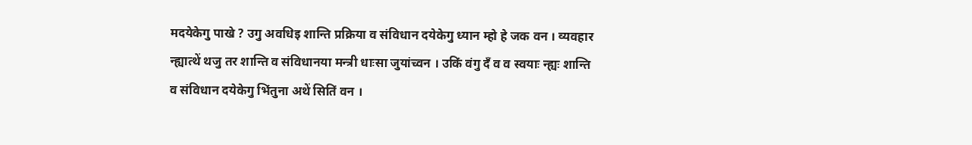मदयेकेगु पाखे ? उगु अवधिइ शान्ति प्रक्रिया व संविधान दयेकेगु ध्यान म्हो हे जक वन । व्यवहार न्ह्यात्थें थजु तर शान्ति व संविधानया मन्त्री धाःसा जुयांच्वन । उकिं वंगु दँ व व स्वयाः न्ह्यः शान्ति व संविधान दयेकेगु भिंतुना अथें सितिं वन ।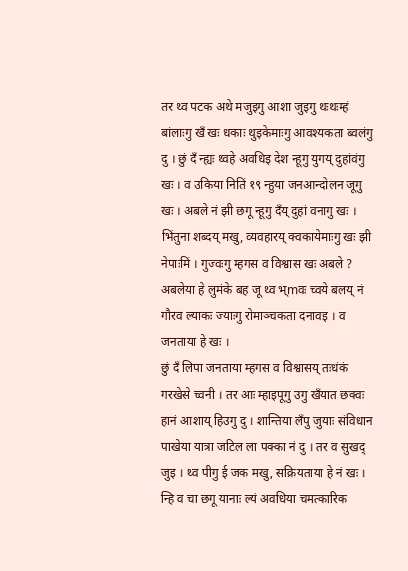तर थ्व पटक अथे मजुइगु आशा जुइगु थःथःम्हं बांलाःगु खँ खः धकाः थुइकेमाःगु आवश्यकता ब्वलंगु दु । छुं दँ न्ह्यः थ्वहे अवधिइ देश न्हूगु युगय् दुहांवंगु खः । व उकिया नितिं १९ न्हुया जनआन्दोलन जूगु खः । अबले नं झी छगू न्हूगु दँय् दुहां वनागु खः । भिंतुना शब्दय् मखु, व्यवहारय् क्वकायेमाःगु खः झी नेपाःमिं । गुज्वःगु म्हगस व विश्वास खः अबले ? अबलेया हे लुमंके बह जू थ्व भ्mवः च्वये बलय् नं गौरव ल्याकः ज्याःगु रोमाञ्चकता दनावइ । व जनताया हे खः ।
छुं दँ लिपा जनताया म्हगस व विश्वासय् तःधंकं गरखेसे च्वनी । तर आः म्हाइपूगु उगु खँयात छक्वः हानं आशाय् हिउगु दु । शान्तिया लँपु जुयाः संविधान पाखेया यात्रा जटिल ला पक्का नं दु । तर व सुखद् जुइ । थ्व पीगु ई जक मखु, सक्रियताया हे नं खः । न्हि व चा छगू यानाः ल्यं अवधिया चमत्कारिक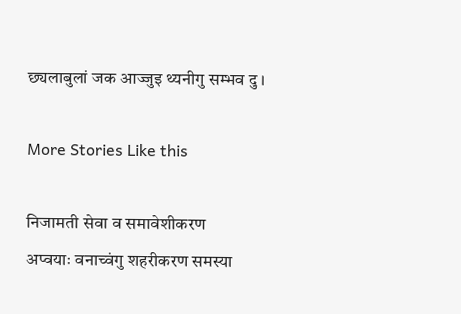छ्यलाबुलां जक आज्जुइ थ्यनीगु सम्भव दु ।

More Stories Like this

निजामती सेवा व समावेशीकरण
अप्वयाः वनाच्वंगु शहरीकरण समस्या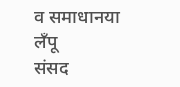व समाधानया लँपू
संसद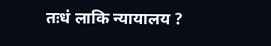तःधं लाकि न्यायालय ?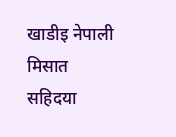खाडीइ नेपाली मिसात
सहिदया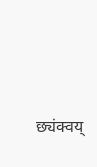छ्यंक्वय्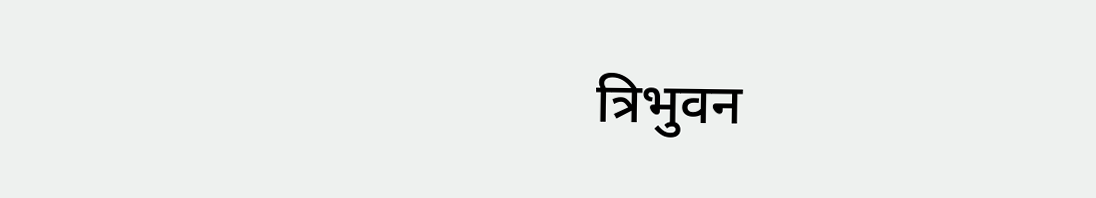त्रिभुवन